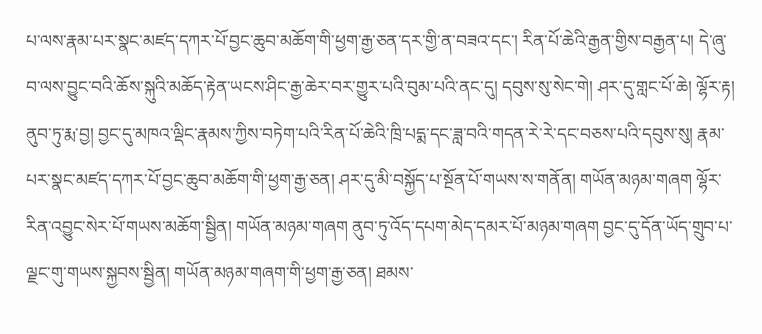པ་ལས་རྣམ་པར་སྣང་མཛད་དཀར་པོ་བྱང་ཆུབ་མཆོག་གི་ཕྱག་རྒྱ་ཅན་དར་གྱི་ན་བཟའ་དང་། རིན་པོ་ཆེའི་རྒྱན་གྱིས་བརྒྱན་པ། དེ་ཞུ་བ་ལས་བྱུང་བའི་ཆོས་སྐུའི་མཆོད་རྟེན་ཡངས་ཤིང་རྒྱ་ཆེར་བར་གྱུར་པའི་བུམ་པའི་ནང་དུ། དབུས་སུ་སེང་གེ། ཤར་དུ་གླང་པོ་ཆེ། ལྷོར་རྟ། ནུབ་ཏུ་རྨ་བྱ། བྱང་དུ་མཁའ་ལྡིང་རྣམས་ཀྱིས་བཏེག་པའི་རིན་པོ་ཆེའི་ཁྲི་པདྨ་དང་ཟླ་བའི་གདན་རེ་རེ་དང་བཅས་པའི་དབུས་སུ། རྣམ་པར་སྣང་མཛད་དཀར་པོ་བྱང་ཆུབ་མཆོག་གི་ཕྱག་རྒྱ་ཅན། ཤར་དུ་མི་བསྐྱོད་པ་སྔོན་པོ་གཡས་ས་གནོན། གཡོན་མཉམ་གཞག ལྷོར་རིན་འབྱུང་སེར་པོ་གཡས་མཆོག་སྦྱིན། གཡོན་མཉམ་གཞག ནུབ་ཏུ་འོད་དཔག་མེད་དམར་པོ་མཉམ་གཞག བྱང་དུ་དོན་ཡོད་གྲུབ་པ་ལྗང་གུ་གཡས་སྐྱབས་སྦྱིན། གཡོན་མཉམ་གཞག་གི་ཕྱག་རྒྱ་ཅན། ཐམས་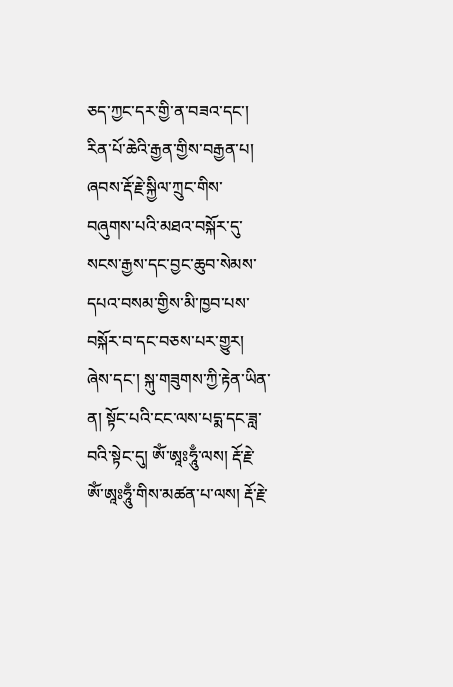ཅད་ཀྱང་དར་གྱི་ན་བཟའ་དང་། རིན་པོ་ཆེའི་རྒྱན་གྱིས་བརྒྱན་པ། ཞབས་རྡོ་རྗེ་སྐྱིལ་ཀྲུང་གིས་བཞུགས་པའི་མཐའ་བསྐོར་དུ་སངས་རྒྱས་དང་བྱང་ཆུབ་སེམས་དཔའ་བསམ་གྱིས་མི་ཁྱབ་པས་བསྐོར་བ་དང་བཅས་པར་གྱུར། ཞེས་དང་། སྐུ་གཟུགས་ཀྱི་རྟེན་ཡིན་ན། སྟོང་པའི་ངང་ལས་པདྨ་དང་ཟླ་བའི་སྟེང་དུ། ཨོཾ་ཨཱཿཧཱུྃ་ལས། རྡོ་རྗེ་ཨོཾ་ཨཱཿཧཱུྃ་གིས་མཚན་པ་ལས། རྡོ་རྗེ་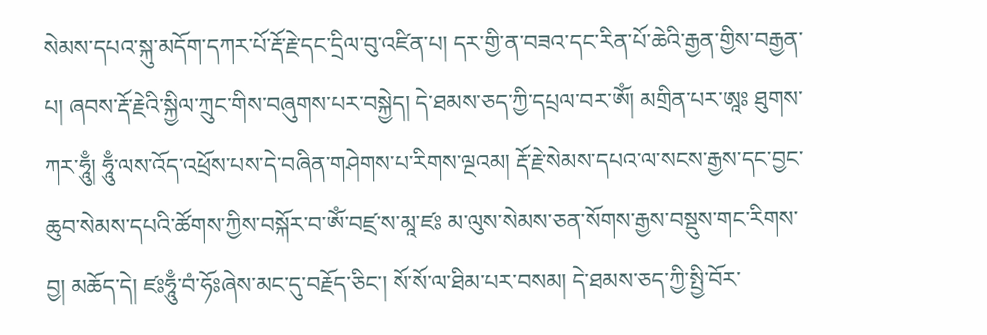སེམས་དཔའ་སྐུ་མདོག་དཀར་པོ་རྡོ་རྗེ་དང་དྲིལ་བུ་འཛིན་པ། དར་གྱི་ན་བཟའ་དང་རིན་པོ་ཆེའི་རྒྱན་གྱིས་བརྒྱན་པ། ཞབས་རྡོ་རྗེའི་སྐྱིལ་ཀྲུང་གིས་བཞུགས་པར་བསྐྱེད། དེ་ཐམས་ཅད་ཀྱི་དཔྲལ་བར་ཨོཾ། མགྲིན་པར་ཨཱཿ ཐུགས་ཀར་ཧཱུྃ། ཧཱུྃ་ལས་འོད་འཕྲོས་པས་དེ་བཞིན་གཤེགས་པ་རིགས་ལྔའམ། རྡོ་རྗེ་སེམས་དཔའ་ལ་སངས་རྒྱས་དང་བྱང་ཆུབ་སེམས་དཔའི་ཚོགས་ཀྱིས་བསྐོར་བ་ཨོཾ་བཛྲ་ས་མཱ་ཛཿ མ་ལུས་སེམས་ཅན་སོགས་རྒྱས་བསྡུས་གང་རིགས་བྱ། མཆོད་དེ། ཛཿཧཱུྃ་བཾ་ཧོཿཞེས་མང་དུ་བརྗོད་ཅིང་། སོ་སོ་ལ་ཐིམ་པར་བསམ། དེ་ཐམས་ཅད་ཀྱི་སྤྱི་བོར་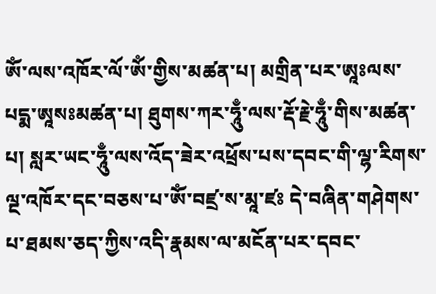ཨོཾ་ལས་འཁོར་ལོ་ཨོཾ་གྱིས་མཚན་པ། མགྲིན་པར་ཨཱཿལས་པདྨ་ཨཱསཿམཚན་པ། ཐུགས་ཀར་ཧཱུྃ་ལས་རྡོ་རྗེ་ཧཱུྃ་གིས་མཚན་པ། སླར་ཡང་ཧཱུྃ་ལས་འོད་ཟེར་འཕྲོས་པས་དབང་གི་ལྷ་རིགས་ལྔ་འཁོར་དང་བཅས་པ་ཨོཾ་བཛྲ་ས་མཱ་ཛཿ དེ་བཞིན་གཤེགས་པ་ཐམས་ཅད་ཀྱིས་འདི་རྣམས་ལ་མངོན་པར་དབང་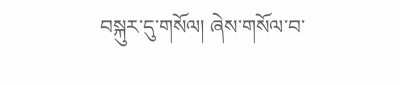བསྐུར་དུ་གསོལ། ཞེས་གསོལ་བ་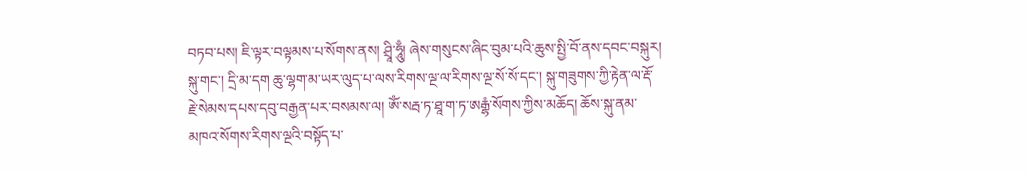བཏབ་པས། ཇི་ལྟར་བལྟམས་པ་སོགས་ནས། ཤྲཱི་ཧཱུྃ། ཞེས་གསུངས་ཞིང་བུམ་པའི་ཆུས་སྤྱི་བོ་ནས་དབང་བསྐུར། སྐུ་གང་། དྲི་མ་དག ཆུ་ལྷག་མ་ཡར་ལུད་པ་ལས་རིགས་ལྔ་ལ་རིགས་ལྔ་སོ་སོ་དང་། སྐུ་གཟུགས་ཀྱི་རྟེན་ལ་རྡོ་རྗེ་སེམས་དཔས་དབུ་བརྒྱན་པར་བསམས་ལ། ཨོཾ་སརྦ་ཏ་ཐཱ་ག་ཏ་ཨརྒྷཾ་སོགས་ཀྱིས་མཆོད། ཆོས་སྐུ་ནམ་མཁའ་སོགས་རིགས་ལྔའི་བསྟོད་པ་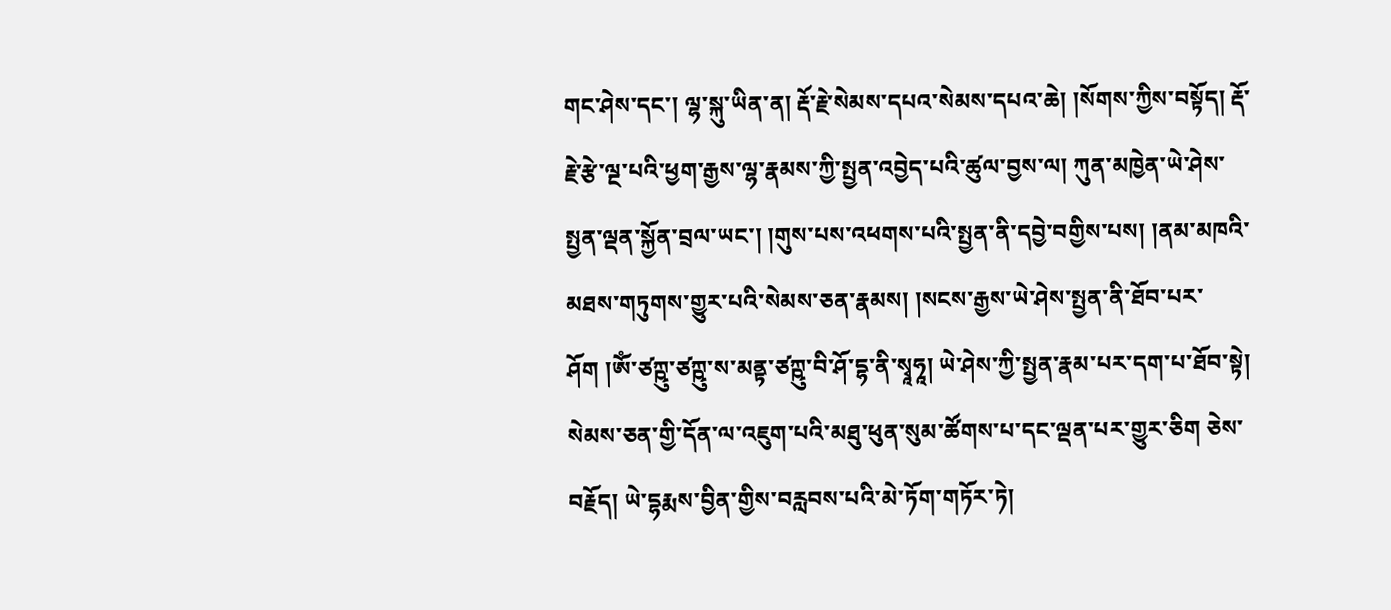གང་ཤེས་དང་། ལྷ་སྐུ་ཡིན་ན། རྡོ་རྗེ་སེམས་དཔའ་སེམས་དཔའ་ཆེ། །སོགས་ཀྱིས་བསྟོད། རྡོ་རྗེ་རྩེ་ལྔ་པའི་ཕྱག་རྒྱས་ལྷ་རྣམས་ཀྱི་སྤྱན་འབྱེད་པའི་ཚུལ་བྱས་ལ། ཀུན་མཁྱེན་ཡེ་ཤེས་སྤྱན་ལྡན་སྐྱོན་བྲལ་ཡང་། །གུས་པས་འཕགས་པའི་སྤྱན་ནི་དབྱེ་བགྱིས་པས། །ནམ་མཁའི་མཐས་གཏུགས་གྱུར་པའི་སེམས་ཅན་རྣམས། །སངས་རྒྱས་ཡེ་ཤེས་སྤྱན་ནི་ཐོབ་པར་ཤོག །ཨོཾ་ཙཀྵུ་ཙཀྵུ་ས་མནྟ་ཙཀྵུ་བི་ཤོ་དྷ་ནི་སྭཱཧཱ། ཡེ་ཤེས་ཀྱི་སྤྱན་རྣམ་པར་དག་པ་ཐོབ་སྟེ། སེམས་ཅན་གྱི་དོན་ལ་འཇུག་པའི་མཐུ་ཕུན་སུམ་ཚོགས་པ་དང་ལྡན་པར་གྱུར་ཅིག ཅེས་བརྗོད། ཡེ་དྷརྨས་བྱིན་གྱིས་བརླབས་པའི་མེ་ཏོག་གཏོར་ཏེ།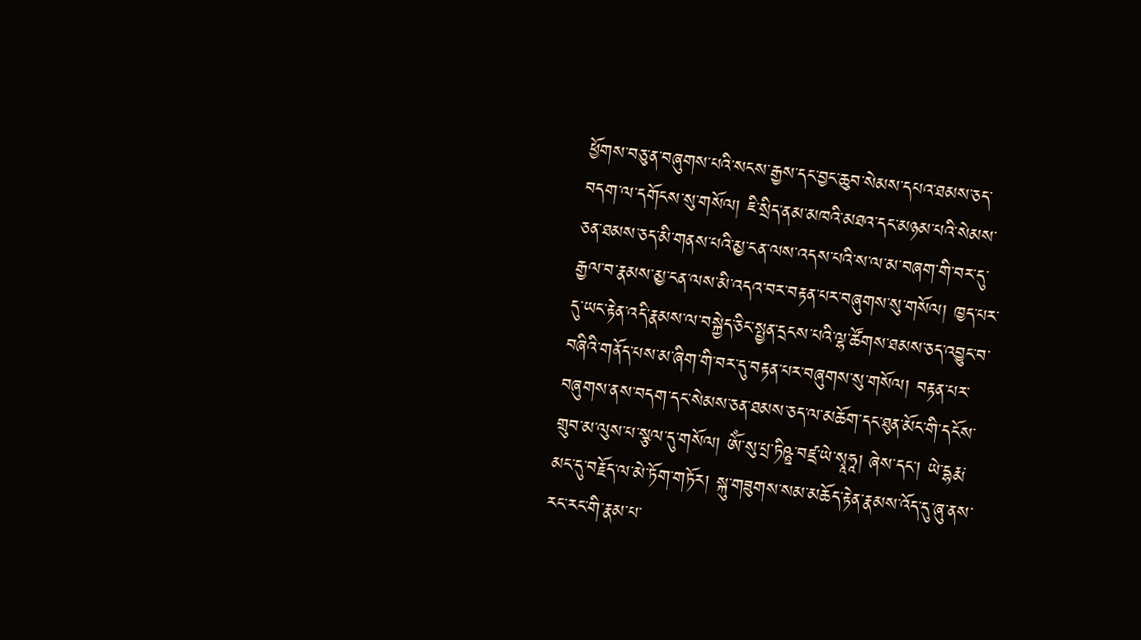ཕྱོགས་བཅུ་ན་བཞུགས་པའི་སངས་རྒྱས་དང་བྱང་ཆུབ་སེམས་དཔའ་ཐམས་ཅད་བདག་ལ་དགོངས་སུ་གསོལ། ཇི་སྲིད་ནམ་མཁའི་མཐའ་དང་མཉམ་པའི་སེམས་ཅན་ཐམས་ཅད་མི་གནས་པའི་མྱ་ངན་ལས་འདས་པའི་ས་ལ་མ་བཞག་གི་བར་དུ་རྒྱལ་བ་རྣམས་མྱ་ངན་ལས་མི་འདའ་བར་བརྟན་པར་བཞུགས་སུ་གསོལ། ཁྱད་པར་དུ་ཡང་རྟེན་འདི་རྣམས་ལ་བསྐྱེད་ཅིང་སྤྱན་དྲངས་པའི་ལྷ་ཚོགས་ཐམས་ཅད་འབྱུང་བ་བཞིའི་གནོད་པས་མ་ཞིག་གི་བར་དུ་བརྟན་པར་བཞུགས་སུ་གསོལ། བརྟན་པར་བཞུགས་ནས་བདག་དང་སེམས་ཅན་ཐམས་ཅད་ལ་མཆོག་དང་ཐུན་མོང་གི་དངོས་གྲུབ་མ་ལུས་པ་སྩལ་དུ་གསོལ། ཨོཾ་སུ་པྲ་ཏིཥྛ་བཛྲ་ཡེ་སྭཱཧཱ། ཞེས་དང་། ཡེ་དྷརྨ་མང་དུ་བརྗོད་ལ་མེ་ཏོག་གཏོར། སྐུ་གཟུགས་སམ་མཆོད་རྟེན་རྣམས་འོད་དུ་ཞུ་ནས་རང་རང་གི་རྣམ་པ་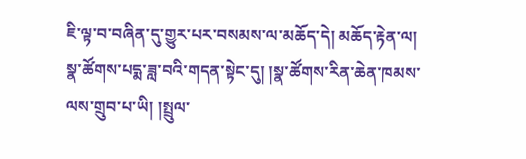ཇི་ལྟ་བ་བཞིན་དུ་གྱུར་པར་བསམས་ལ་མཆོད་དེ། མཆོད་རྟེན་ལ། སྣ་ཚོགས་པདྨ་ཟླ་བའི་གདན་སྟེང་དུ། །སྣ་ཚོགས་རིན་ཆེན་ཁམས་ལས་གྲུབ་པ་ཡི། །སྤྲུལ་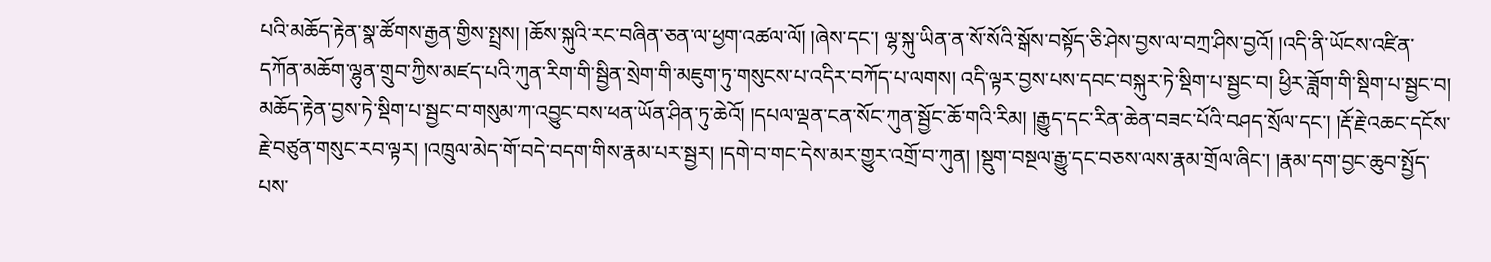པའི་མཆོད་རྟེན་སྣ་ཚོགས་རྒྱན་གྱིས་སྤྲས། །ཆོས་སྐུའི་རང་བཞིན་ཅན་ལ་ཕྱག་འཚལ་ལོ། །ཞེས་དང་། ལྷ་སྐུ་ཡིན་ན་སོ་སོའི་སྒོས་བསྟོད་ཅི་ཤེས་བྱས་ལ་བཀྲ་ཤིས་བྱའོ། །འདི་ནི་ཡོངས་འཛིན་དཀོན་མཆོག་ལྷུན་གྲུབ་ཀྱིས་མཛད་པའི་ཀུན་རིག་གི་སྦྱིན་སྲེག་གི་མཇུག་ཏུ་གསུངས་པ་འདིར་བཀོད་པ་ལགས། འདི་ལྟར་བྱས་པས་དབང་བསྐུར་ཏེ་སྡིག་པ་སྦྱང་བ། ཕྱིར་ཟློག་གི་སྡིག་པ་སྦྱང་བ། མཆོད་རྟེན་བྱས་ཏེ་སྡིག་པ་སྦྱང་བ་གསུམ་ཀ་འབྱུང་བས་ཕན་ཡོན་ཤིན་ཏུ་ཆེའོ། །དཔལ་ལྡན་ངན་སོང་ཀུན་སྦྱོང་ཆོ་གའི་རིམ། །རྒྱུད་དང་རིན་ཆེན་བཟང་པོའི་བཤད་སྲོལ་དང་། །རྡོ་རྗེ་འཆང་དངོས་རྗེ་བཙུན་གསུང་རབ་ལྟར། །འཁྲུལ་མེད་གོ་བདེ་བདག་གིས་རྣམ་པར་སྦྱར། །དགེ་བ་གང་དེས་མར་གྱུར་འགྲོ་བ་ཀུན། །སྡུག་བསྔལ་རྒྱུ་དང་བཅས་ལས་རྣམ་གྲོལ་ཞིང་། །རྣམ་དག་བྱང་ཆུབ་སྤྱོད་པས་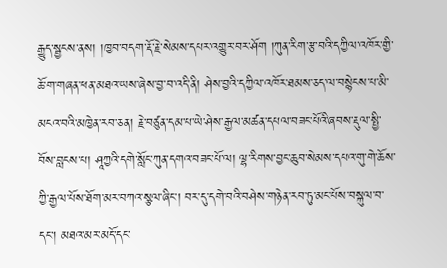རྒྱུད་སྦྱངས་ནས། །ཁྱབ་བདག་རྡོ་རྗེ་སེམས་དཔར་འགྱུར་བར་ཤོག །ཀུན་རིག་རྩ་བའི་དཀྱིལ་འཁོར་གྱི་ཆོ་ག་གཞན་ཕན་མཐའ་ཡས་ཞེས་བྱ་བ་འདི་ནི། ཤེས་བྱའི་དཀྱིལ་འཁོར་ཐམས་ཅད་ལ་བསྙེངས་པ་མི་མངའ་བའི་མཁྱེན་རབ་ཅན། རྗེ་བཙུན་དམ་པ་ཡེ་ཤེས་རྒྱལ་མཚན་དཔལ་བཟང་པོའི་ཞབས་རྡུལ་སྤྱི་བོས་བླངས་པ། ཤཱཀྱའི་དགེ་སློང་ཀུན་དགའ་བཟང་པོ་ལ། ལྷ་རིགས་བྱང་ཆུབ་སེམས་དཔའ་གུ་གེ་ཆོས་ཀྱི་རྒྱལ་པོས་ཐོག་མར་བཀའ་སྩལ་ཞིང་། བར་དུ་དགེ་བའི་བཤེས་གཉེན་རབ་ཏུ་མང་པོས་བསྐུལ་བ་དང་། མཐའ་མར་མདོ་དང་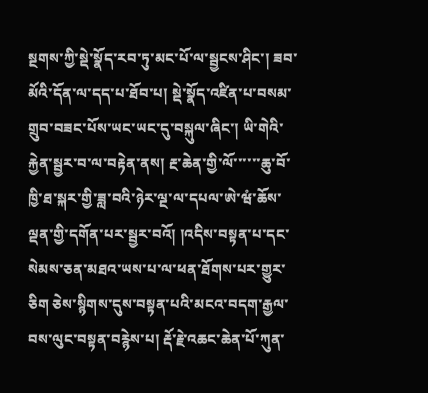སྔགས་ཀྱི་སྡེ་སྣོད་རབ་ཏུ་མང་པོ་ལ་སྦྱངས་ཤིང་། ཟབ་མོའི་དོན་ལ་དད་པ་ཐོབ་པ། སྡེ་སྣོད་འཛིན་པ་བསམ་གྲུབ་བཟང་པོས་ཡང་ཡང་དུ་བསྐུལ་ཞིང་། ཡི་གེའི་རྐྱེན་སྦྱར་བ་ལ་བརྟེན་ནས། རྔ་ཆེན་གྱི་ལོ་་་་་་ཆུ་བོ་ཁྱི་ཐ་སྐར་གྱི་ཟླ་བའི་ཉེར་ལྔ་ལ་དཔལ་ཨེ་ཝཾ་ཆོས་ལྡན་གྱི་དགོན་པར་སྦྱར་བའོ། །འདིས་བསྟན་པ་དང་སེམས་ཅན་མཐའ་ཡས་པ་ལ་ཕན་ཐོགས་པར་གྱུར་ཅིག ཅེས་སྙིགས་དུས་བསྟན་པའི་མངའ་བདག་རྒྱལ་བས་ལུང་བསྟན་བརྙེས་པ། རྡོ་རྗེ་འཆང་ཆེན་པོ་ཀུན་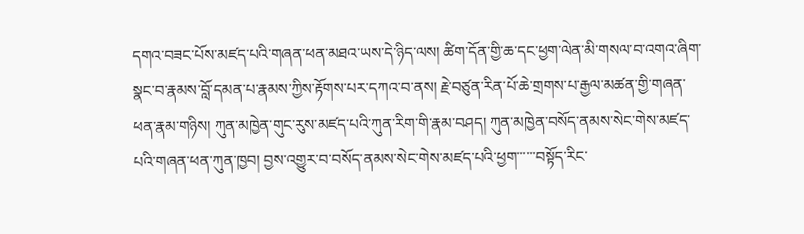དགའ་བཟང་པོས་མཛད་པའི་གཞན་ཕན་མཐའ་ཡས་དེ་ཉིད་ལས། ཚིག་དོན་གྱི་ཆ་དང་ཕྱག་ལེན་མི་གསལ་བ་འགའ་ཞིག་སྣང་བ་རྣམས་བློ་དམན་པ་རྣམས་ཀྱིས་རྟོགས་པར་དཀའ་བ་ནས། རྗེ་བཙུན་རིན་པོ་ཆེ་གྲགས་པ་རྒྱལ་མཚན་གྱི་གཞན་ཕན་རྣམ་གཉིས། ཀུན་མཁྱེན་གུང་རུས་མཛད་པའི་ཀུན་རིག་གི་རྣམ་བཤད། ཀུན་མཁྱེན་བསོད་ནམས་སེང་གེས་མཛད་པའི་གཞན་ཕན་ཀུན་ཁྱབ། བྱས་འགྱུར་བ་བསོད་ནམས་སེང་གེས་མཛད་པའི་ཕྱག་་་་་་བསྟོད་རིང་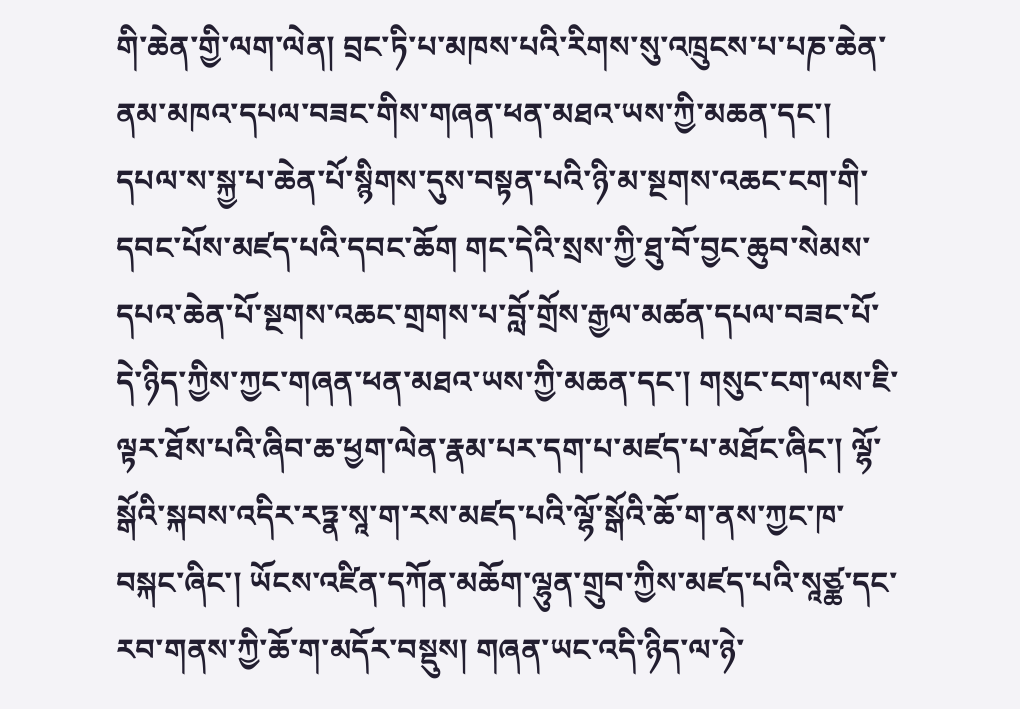གི་ཆེན་གྱི་ལག་ལེན། བྲང་ཏི་པ་མཁས་པའི་རིགས་སུ་འཁྲུངས་པ་པཎ་ཆེན་ནམ་མཁའ་དཔལ་བཟང་གིས་གཞན་ཕན་མཐའ་ཡས་ཀྱི་མཆན་དང་། དཔལ་ས་སྐྱ་པ་ཆེན་པོ་སྙིགས་དུས་བསྟན་པའི་ཉི་མ་སྔགས་འཆང་ངག་གི་དབང་པོས་མཛད་པའི་དབང་ཆོག གང་དེའི་སྲས་ཀྱི་ཐུ་བོ་བྱང་ཆུབ་སེམས་དཔའ་ཆེན་པོ་སྔགས་འཆང་གྲགས་པ་བློ་གྲོས་རྒྱལ་མཚན་དཔལ་བཟང་པོ་དེ་ཉིད་ཀྱིས་ཀྱང་གཞན་ཕན་མཐའ་ཡས་ཀྱི་མཆན་དང་། གསུང་ངག་ལས་ཇི་ལྟར་ཐོས་པའི་ཞིབ་ཆ་ཕྱག་ལེན་རྣམ་པར་དག་པ་མཛད་པ་མཐོང་ཞིང་། ལྷོ་སྒོའི་སྐབས་འདིར་རཏྣ་སཱ་ག་རས་མཛད་པའི་ལྷོ་སྒོའི་ཆོ་ག་ནས་ཀྱང་ཁ་བསྐང་ཞིང་། ཡོངས་འཛིན་དཀོན་མཆོག་ལྷུན་གྲུབ་ཀྱིས་མཛད་པའི་སཱཙྪ་དང་རབ་གནས་ཀྱི་ཆོ་ག་མདོར་བསྡུས། གཞན་ཡང་འདི་ཉིད་ལ་ཉེ་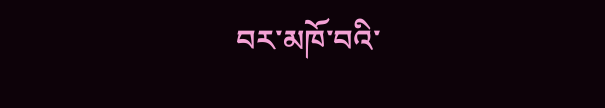བར་མཁོ་བའི་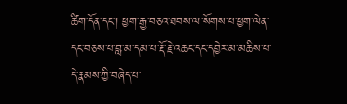ཚིག་དོན་དང་། ཕྱག་རྒྱ་བཅའ་ཐབས་ལ་སོགས་པ་ཕྱག་ལེན་དང་བཅས་པ་བླ་མ་དམ་པ་རྡོ་རྗེ་འཆང་དང་དབྱེར་མ་མཆིས་པ་དེ་རྣམས་ཀྱི་བཞེད་པ་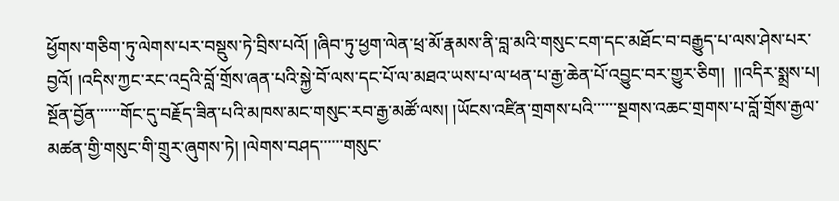ཕྱོགས་གཅིག་ཏུ་ལེགས་པར་བསྡུས་ཏེ་བྲིས་པའོ། །ཞིབ་ཏུ་ཕྱག་ལེན་ཕྲ་མོ་རྣམས་ནི་བླ་མའི་གསུང་ངག་དང་མཐོང་བ་བརྒྱུད་པ་ལས་ཤེས་པར་བྱའོ། །འདིས་ཀྱང་རང་འདྲའི་བློ་གྲོས་ཞན་པའི་སྐྱེ་བོ་ལས་དང་པོ་ལ་མཐའ་ཡས་པ་ལ་ཕན་པ་རྒྱ་ཆེན་པོ་འབྱུང་བར་གྱུར་ཅིག།  །།འདིར་སྨྲས་པ། སྔོན་བྱོན་་་་་་གོང་དུ་བརྗོད་ཟིན་པའི་མཁས་མང་གསུང་རབ་རྒྱ་མཚོ་ལས། །ཡོངས་འཛིན་གྲགས་པའི་་་་་་སྔགས་འཆང་གྲགས་པ་བློ་གྲོས་རྒྱལ་མཚན་གྱི་གསུང་གི་གྲུར་ཞུགས་ཏེ། །ལེགས་བཤད་་་་་་གསུང་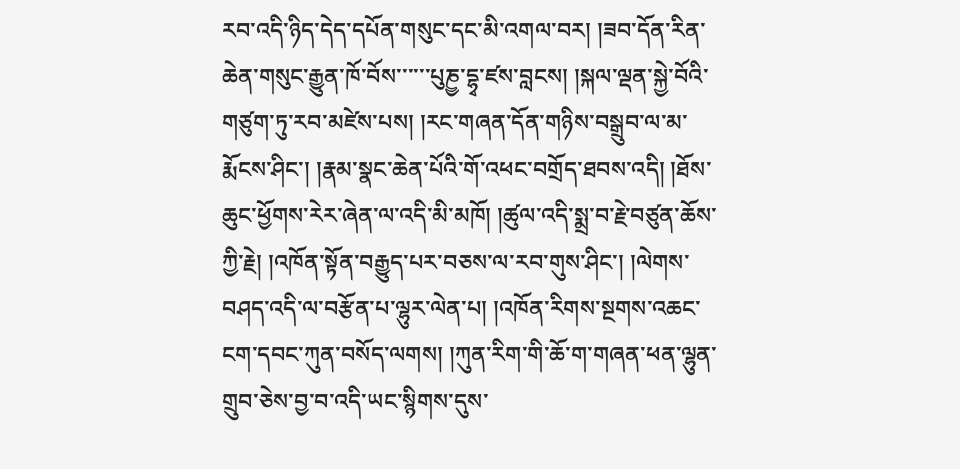རབ་འདི་ཉིད་དེད་དཔོན་གསུང་དང་མི་འགལ་བར། །ཟབ་དོན་རིན་ཆེན་གསུང་རྒྱུན་ཁོ་བོས་་་་་་པུཎྱ་དྷྭ་ཛས་བླངས། །སྐལ་ལྡན་སྐྱེ་བོའི་གཙུག་ཏུ་རབ་མཛེས་པས། །རང་གཞན་དོན་གཉིས་བསྒྲུབ་ལ་མ་རྨོངས་ཤིང་། །རྣམ་སྣང་ཆེན་པོའི་གོ་འཕང་བགྲོད་ཐབས་འདི། །ཐོས་ཆུང་ཕྱོགས་རེར་ཞེན་ལ་འདི་མི་མཁོ། །ཚུལ་འདི་སྨྲ་བ་རྗེ་བཙུན་ཆོས་ཀྱི་རྗེ། །འཁོན་སྟོན་བརྒྱུད་པར་བཅས་ལ་རབ་གུས་ཤིང་། །ལེགས་བཤད་འདི་ལ་བརྩོན་པ་ལྷུར་ལེན་པ། །འཁོན་རིགས་སྔགས་འཆང་ངག་དབང་ཀུན་བསོད་ལགས། །ཀུན་རིག་གི་ཆོ་ག་གཞན་ཕན་ལྷུན་གྲུབ་ཅེས་བྱ་བ་འདི་ཡང་སྙིགས་དུས་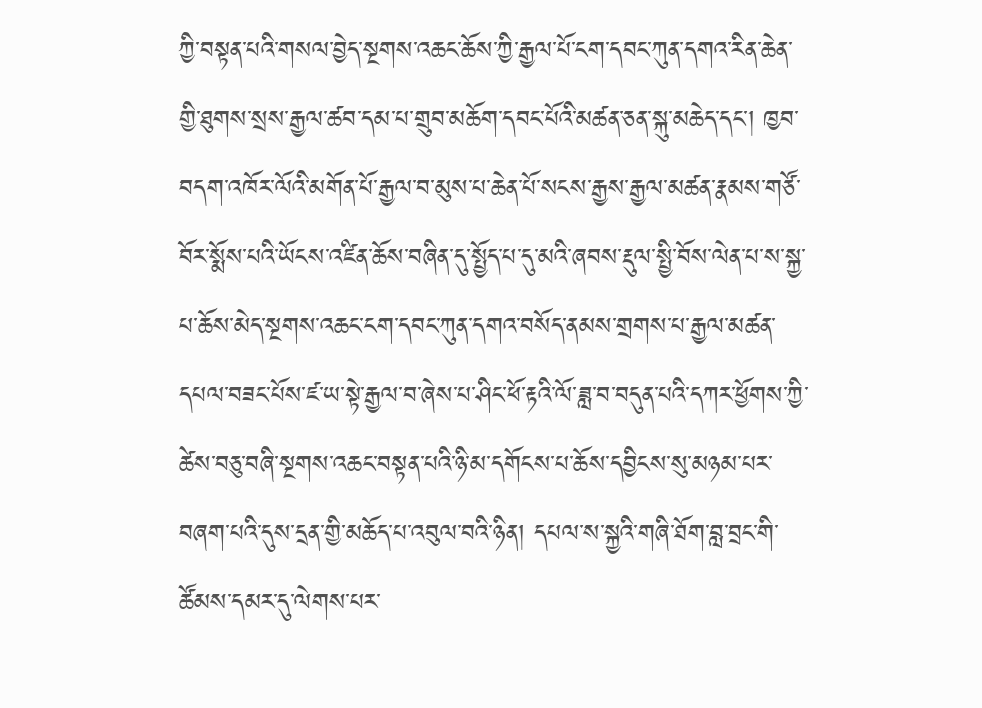ཀྱི་བསྟན་པའི་གསལ་བྱེད་སྔགས་འཆང་ཆོས་ཀྱི་རྒྱལ་པོ་ངག་དབང་ཀུན་དགའ་རིན་ཆེན་གྱི་ཐུགས་སྲས་རྒྱལ་ཚབ་དམ་པ་གྲུབ་མཆོག་དབང་པོའི་མཚན་ཅན་སྐུ་མཆེད་དང་། ཁྱབ་བདག་འཁོར་ལོའི་མགོན་པོ་རྒྱལ་བ་མུས་པ་ཆེན་པོ་སངས་རྒྱས་རྒྱལ་མཚན་རྣམས་གཙོ་བོར་སྨོས་པའི་ཡོངས་འཛིན་ཆོས་བཞིན་དུ་སྤྱོད་པ་དུ་མའི་ཞབས་རྡུལ་སྤྱི་བོས་ལེན་པ་ས་སྐྱ་པ་ཆོས་མེད་སྔགས་འཆང་ངག་དབང་ཀུན་དགའ་བསོད་ནམས་གྲགས་པ་རྒྱལ་མཚན་དཔལ་བཟང་པོས་ཛ་ཡ་སྟེ་རྒྱལ་བ་ཞེས་པ་ཤིང་ཕོ་རྟའི་ལོ་ཟླ་བ་བདུན་པའི་དཀར་ཕྱོགས་ཀྱི་ཚེས་བཅུ་བཞི་སྔགས་འཆང་བསྟན་པའི་ཉི་མ་དགོངས་པ་ཆོས་དབྱིངས་སུ་མཉམ་པར་བཞག་པའི་དུས་དྲན་གྱི་མཆོད་པ་འབུལ་བའི་ཉིན། དཔལ་ས་སྐྱའི་གཞི་ཐོག་བླ་བྲང་གི་ཚོམས་དམར་དུ་ལེགས་པར་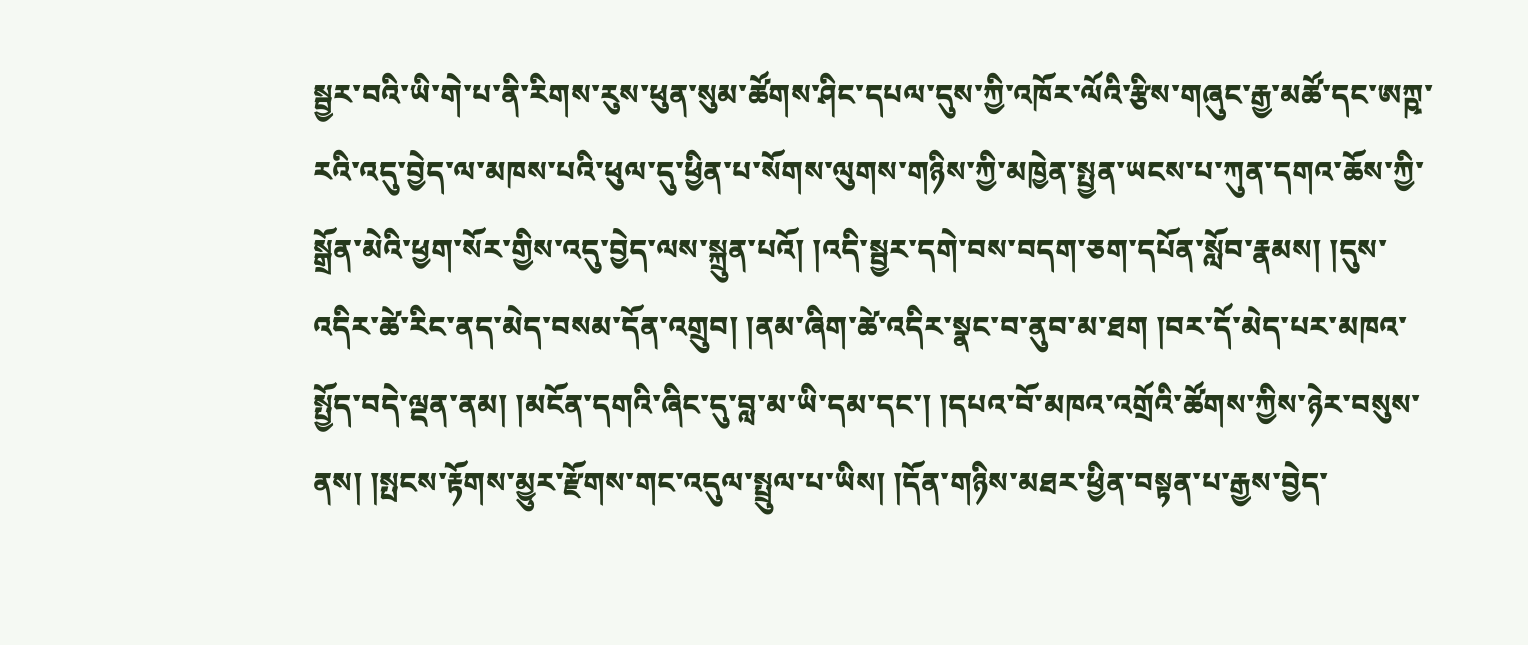སྦྱར་བའི་ཡི་གེ་པ་ནི་རིགས་རུས་ཕུན་སུམ་ཚོགས་ཤིང་དཔལ་དུས་ཀྱི་འཁོར་ལོའི་རྩིས་གཞུང་རྒྱ་མཚོ་དང་ཨཀྵ་རའི་འདུ་བྱེད་ལ་མཁས་པའི་ཕུལ་དུ་ཕྱིན་པ་སོགས་ལུགས་གཉིས་ཀྱི་མཁྱེན་སྤྱན་ཡངས་པ་ཀུན་དགའ་ཆོས་ཀྱི་སྒྲོན་མེའི་ཕྱག་སོར་གྱིས་འདུ་བྱེད་ལས་སྐྲུན་པའོ། །འདི་སྦྱར་དགེ་བས་བདག་ཅག་དཔོན་སློབ་རྣམས། །དུས་འདིར་ཚེ་རིང་ནད་མེད་བསམ་དོན་འགྲུབ། །ནམ་ཞིག་ཚེ་འདིར་སྣང་བ་ནུབ་མ་ཐག །བར་དོ་མེད་པར་མཁའ་སྤྱོད་བདེ་ལྡན་ནམ། །མངོན་དགའི་ཞིང་དུ་བླ་མ་ཡི་དམ་དང་། །དཔའ་བོ་མཁའ་འགྲོའི་ཚོགས་ཀྱིས་ཉེར་བསུས་ནས། །སྤངས་རྟོགས་མྱུར་རྫོགས་གང་འདུལ་སྤྲུལ་པ་ཡིས། །དོན་གཉིས་མཐར་ཕྱིན་བསྟན་པ་རྒྱས་བྱེད་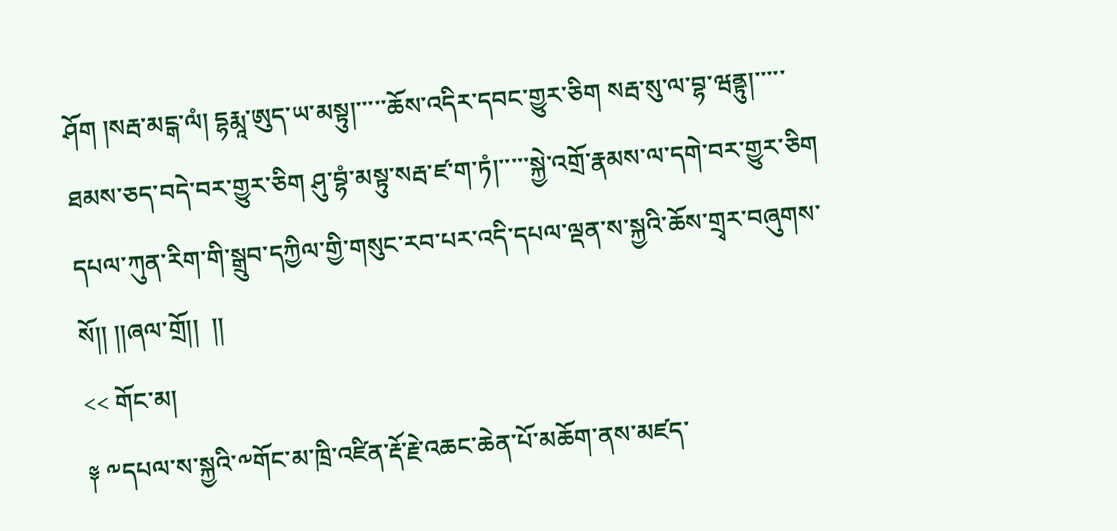ཤོག །སརྦ་མངྒ་ལཾ། དྷརྨཱ་ཨུད་ཡ་མསྟུ།་་་་་ཆོས་འདིར་དབང་གྱུར་ཅིག སརྦ་སུ་ལ་བྷ་ཝནྟུ།་་་་་ཐམས་ཅད་བདེ་བར་གྱུར་ཅིག ཤུ་བྷཾ་མསྟུ་སརྦ་ཛ་ག་ཏཾ།་་་་་སྐྱེ་འགྲོ་རྣམས་ལ་དགེ་བར་གྱུར་ཅིག དཔལ་ཀུན་རིག་གི་སྒྲུབ་དཀྱིལ་གྱི་གསུང་རབ་པར་འདི་དཔལ་ལྡན་ས་སྐྱའི་ཆོས་གྲྭར་བཞུགས་སོ།། །།ཞལ་གྲོ།།  །།
<< གོང་མ།
༈ ༸དཔལ་ས་སྐྱའི་༸གོང་མ་ཁྲི་འཛིན་རྡོ་རྗེ་འཆང་ཆེན་པོ་མཆོག་ནས་མཛད་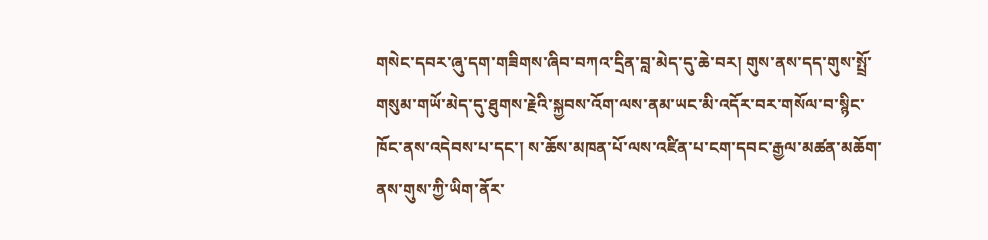གསེང་དབར་ཞུ་དག་གཟིགས་ཞིབ་བཀའ་དྲིན་བླ་མེད་དུ་ཆེ་བར། གུས་ནས་དད་གུས་སྤྲོ་གསུམ་གཡོ་མེད་དུ་ཐུགས་རྗེའི་སྐྱབས་འོག་ལས་ནམ་ཡང་མི་འདོར་བར་གསོལ་བ་སྙིང་ཁོང་ནས་འདེབས་པ་དང་། ས་ཆོས་མཁན་པོ་ལས་འཛིན་པ་ངག་དབང་རྒྱལ་མཚན་མཆོག་ནས་གུས་ཀྱི་ཡིག་ནོར་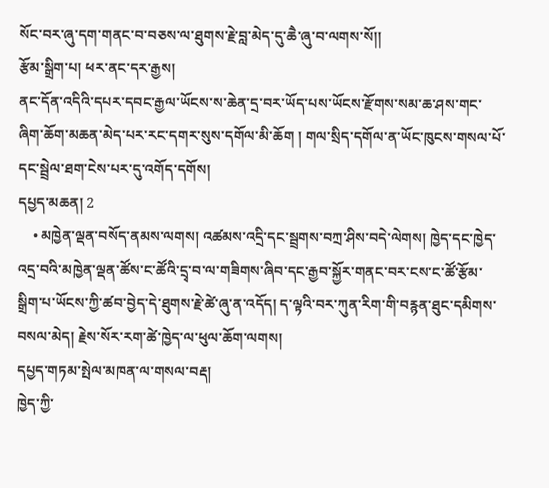སོང་བར་ཞུ་དག་གནང་བ་བཅས་ལ་ཐུགས་རྗེ་བླ་མེད་དུ་ཆཻ་ཞུ་བ་ལགས་སོ།།
རྩོམ་སྒྲིག་པ། ཕར་ནང་དར་རྒྱས།
ནང་དོན་འདིའི་དཔར་དབང་རྒྱལ་ཡོངས་ས་ཆེན་དྲ་བར་ཡོད་པས་ཡོངས་རྫོགས་སམ་ཆ་ཤས་གང་ཞིག་ཆོག་མཆན་མེད་པར་རང་དགར་སུས་དགོལ་མི་ཆོག ། གལ་སྲིད་དགོལ་ན་ཡོང་ཁུངས་གསལ་པོ་དང་སྦྲེལ་ཐག་ངེས་པར་དུ་འགོད་དགོས།
དཔྱད་མཆན། 2
    • མཁྱེན་ལྡན་བསོད་ནམས་ལགས། འཚམས་འདྲི་དང་སྦྲགས་བཀྲ་ཤིས་བདེ་ལེགས། ཁྱེད་དང་ཁྱེད་འདྲ་བའི་མཁྱེན་ལྡན་ཚོས་ང་ཚོའི་དྲྭ་བ་ལ་གཟིགས་ཞིབ་དང་རྒྱབ་སྐྱོར་གནང་བར་ངས་ང་ཚོ་རྩོམ་སྒྲིག་པ་ཡོངས་ཀྱི་ཚབ་བྱེད་དེ་ཐུགས་རྗེ་ཚེ་ཞུ་ན་འདོད། ད་ལྟའི་བར་ཀུན་རིག་གི་བརྙན་ཐུང་དམིགས་བསལ་མེད། རྗེས་སོར་རག་ཚེ་ཁྱེད་ལ་ཕུལ་ཆོག་ལགས།
དཔྱད་གཏམ་སྤེལ་མཁན་ལ་གསལ་བརྡ།
ཁྱེད་ཀྱི་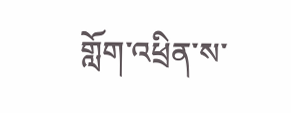གློག་འཕྲིན་ས་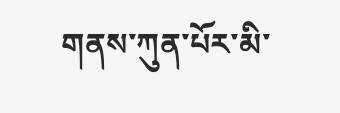གནས་ཀུན་པོར་མི་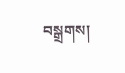བསྒྲགས།